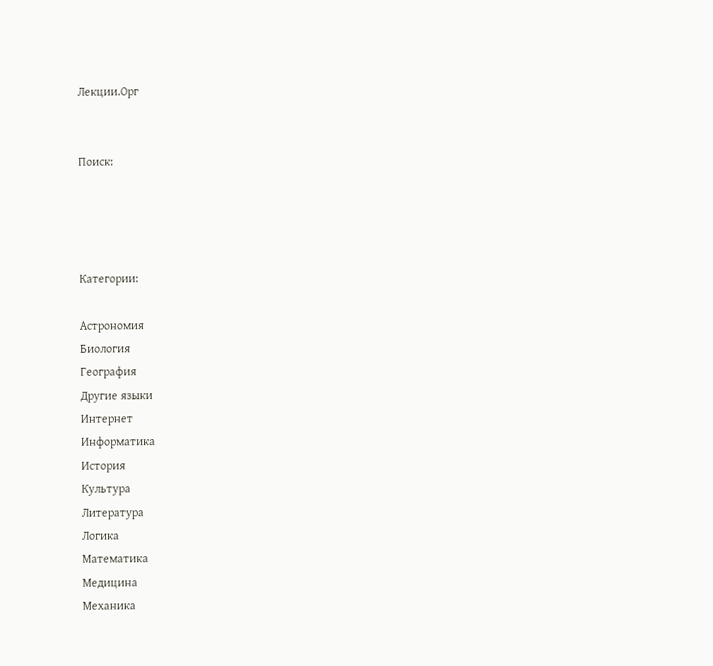Лекции.Орг


Поиск:




Категории:

Астрономия
Биология
География
Другие языки
Интернет
Информатика
История
Культура
Литература
Логика
Математика
Медицина
Механика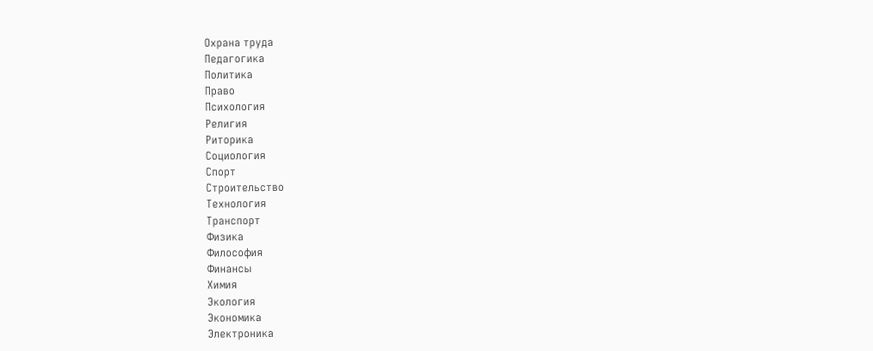Охрана труда
Педагогика
Политика
Право
Психология
Религия
Риторика
Социология
Спорт
Строительство
Технология
Транспорт
Физика
Философия
Финансы
Химия
Экология
Экономика
Электроника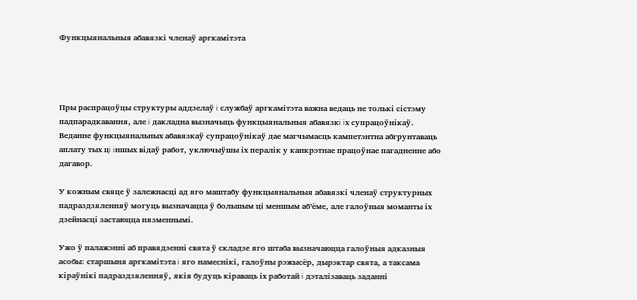Функцыянальныя абавязкі членаў аргкамітэта




Пры распрацоўцы структуры аддзелаў i службаў аргкамiтэта важна ведаць не толькi сiстэму падпарадкавання, але i дакладна вызначыць функцыянальныя абавязкi iх супрацоўнiкаў. Веданне функцыянальных абавязкаў супрацоўнiкаў дае магчымасць кампетэнтна абгрунтаваць аплату тых цi iншых вiдаў работ, уключыўшы iх пералiк у канкрэтнае працоўнае пагадненне або дагавор.

У кожным свяце ў залежнасцi ад яго маштабу функцыянальныя абавязкi членаў структурных падраздзяленняў могуць вызначацца ў большым цi меншым аб’ёме, але галоўныя моманты iх дзейнасцi застаюцца нязменнымi.

Ужо ў палажэннi аб правядзеннi свята ў складзе яго штаба вызначаюцца галоўныя адказныя асобы: старшыня аргкамiтэта i яго намеснiкi, галоўны рэжысёр, дырэктар свята, а таксама кiраўнiкi падраздзяленняў, якiя будуць кiраваць iх работай i дэталiзаваць заданнi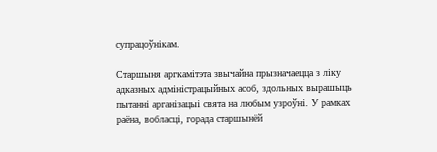супрацоўнiкам.

Старшыня аргкамiтэта звычайна прызначаецца з лiку адказных адмiнiстрацыйных асоб, здольных вырашыць пытаннi арганiзацыi свята на любым узроўнi. У рамках раёна, вобласцi, горада старшынёй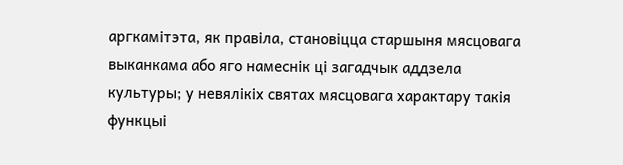аргкамiтэта, як правiла, становiцца старшыня мясцовага выканкама або яго намеснiк цi загадчык аддзела культуры; у невялiкiх святах мясцовага характару такiя функцыi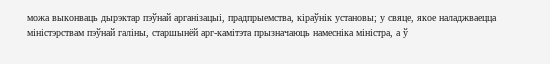можа выконваць дырэктар пэўнай арганiзацыi, прадпрыемства, кiраўнiк установы; у свяце, якое наладжваецца мiнiстэрствам пэўнай галiны, старшынёй арг-камiтэта прызначаюць намесніка мiнiстра, а ў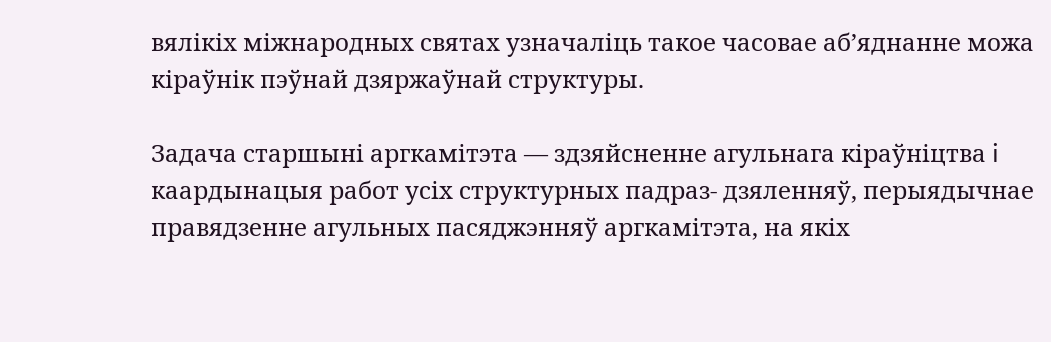вялікіх мiжнародных святах узначалiць такое часовае аб’яднанне можа кіраўнік пэўнай дзяржаўнай структуры.

Задача старшынi аргкамiтэта — здзяйсненне агульнага кiраўнiцтва i каардынацыя работ усiх структурных падраз- дзяленняў, перыядычнае правядзенне агульных пасяджэнняў аргкамiтэта, на якiх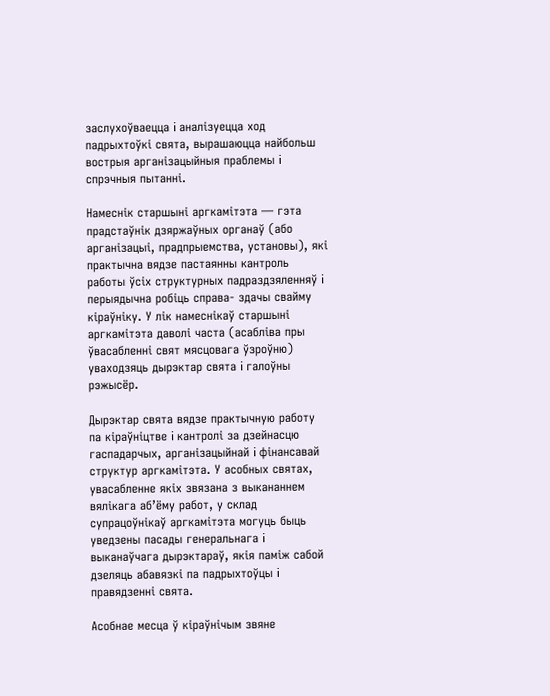заслухоўваецца i аналiзуецца ход падрыхтоўкi свята, вырашаюцца найбольш вострыя арганiзацыйныя праблемы i спрэчныя пытаннi.

Намеснiк старшынi аргкамiтэта — гэта прадстаўнiк дзяржаўных органаў (або арганiзацыi, прадпрыемства, установы), якi практычна вядзе пастаянны кантроль работы ўсiх структурных падраздзяленняў i перыядычна робiць справа- здачы свайму кiраўнiку. У лiк намеснiкаў старшынi аргкамiтэта даволi часта (асаблiва пры ўвасабленнi свят мясцовага ўзроўню) уваходзяць дырэктар свята i галоўны рэжысёр.

Дырэктар свята вядзе практычную работу па кiраўнiцтве i кантролі за дзейнасцю гаспадарчых, арганiзацыйнай i фiнансавай структур аргкамiтэта. У асобных святах, увасабленне якiх звязана з выкананнем вялiкага аб’ёму работ, у склад супрацоўнiкаў аргкамiтэта могуць быць уведзены пасады генеральнага i выканаўчага дырэктараў, якiя памiж сабой дзеляць абавязкi па падрыхтоўцы i правядзенні свята.

Асобнае месца ў кiраўнiчым звяне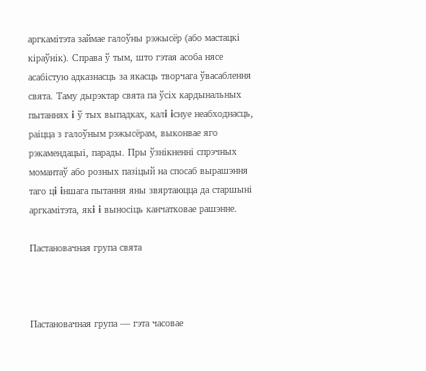аргкамiтэта займае галоўны рэжысёр (або мастацкi кiраўнiк). Справа ў тым, што гэтая асоба нясе асабiстую адказнасць за якасць творчага ўвасаблення свята. Таму дырэктар свята па ўсiх кардынальных пытаннях i ў тых выпадках, калi iснуе неабходнасць, раiцца з галоўным рэжысёрам, выконвае яго рэкамендацыi, парады. Пры ўзнiкненнi спрэчных момантаў або розных пазiцый на спосаб вырашэння таго цi iншага пытання яны звяртаюцца да старшынi аргкамiтэта, якi i выносiць канчатковае рашэнне.

Пастановачная група свята



Пастановачная група — гэта часовае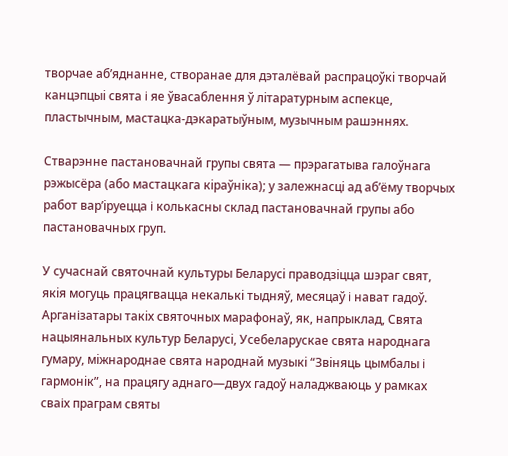творчае аб’яднанне, створанае для дэталёвай распрацоўкi творчай канцэпцыi свята i яе ўвасаблення ў лiтаратурным аспекце, пластычным, мастацка-дэкаратыўным, музычным рашэннях.

Стварэнне пастановачнай групы свята — прэрагатыва галоўнага рэжысёра (або мастацкага кiраўнiка); у залежнасцi ад аб’ёму творчых работ вар’iруецца i колькасны склад пастановачнай групы або пастановачных груп.

У сучаснай святочнай культуры Беларусi праводзiцца шэраг свят, якiя могуць працягвацца некалькi тыдняў, месяцаў i нават гадоў. Арганізатары такiх святочных марафонаў, як, напрыклад, Свята нацыянальных культур Беларусi, Усебеларускае свята народнага гумару, мiжнароднае свята народнай музыкi “Звiняць цымбалы i гармонiк”, на працягу аднаго—двух гадоў наладжваюць у рамках сваіх праграм святы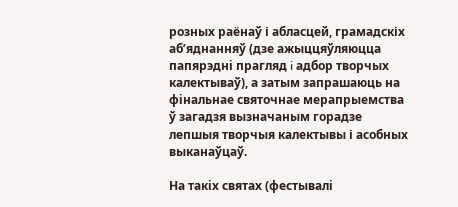розных раёнаў і абласцей, грамадскіх аб’яднанняў (дзе ажыццяўляюцца папярэднi прагляд i адбор творчых калектываў), а затым запрашаюць на фiнальнае святочнае мерапрыемства ў загадзя вызначаным горадзе лепшыя творчыя калектывы і асобных выканаўцаў.

На такiх святах (фестывалi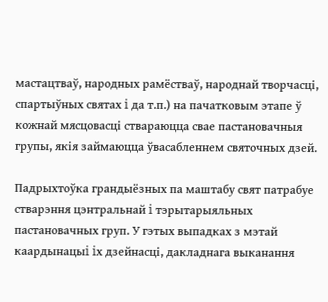мастацтваў, народных рамёстваў, народнай творчасцi, спартыўных святах i да т.п.) на пачатковым этапе ў кожнай мясцовасцi ствараюцца свае пастановачныя групы, якiя займаюцца ўвасабленнем святочных дзей.

Падрыхтоўка грандыёзных па маштабу свят патрабуе стварэння цэнтральнай i тэрытарыяльных пастановачных груп. У гэтых выпадках з мэтай каардынацыi iх дзейнасцi, дакладнага выканання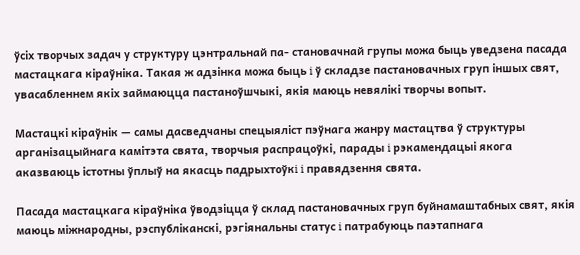ўсiх творчых задач у структуру цэнтральнай па- становачнай групы можа быць уведзена пасада мастацкага кiраўнiка. Такая ж адзiнка можа быць i ў складзе пастановачных груп iншых свят, увасабленнем якiх займаюцца пастаноўшчыкi, якія маюць невялiкi творчы вопыт.

Мастацкi кiраўнiк — самы дасведчаны спецыялiст пэўнага жанру мастацтва ў структуры арганiзацыйнага камiтэта свята, творчыя распрацоўкi, парады i рэкамендацыi якога аказваюць iстотны ўплыў на якасць падрыхтоўкi i правядзення свята.

Пасада мастацкага кiраўнiка ўводзiцца ў склад пастановачных груп буйнамаштабных свят, якiя маюць мiжнародны, рэспублiканскi, рэгiянальны статус i патрабуюць паэтапнага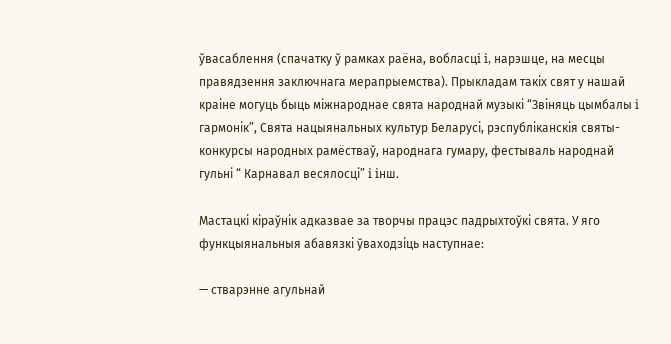ўвасаблення (спачатку ў рамках раёна, вобласцi i, нарэшце, на месцы правядзення заключнага мерапрыемства). Прыкладам такiх свят у нашай краіне могуць быць мiжнароднае свята народнай музыкi “Звiняць цымбалы i гармонiк”, Свята нацыянальных культур Беларусi, рэспублiканскія святы-конкурсы народных рамёстваў, народнага гумару, фестываль народнай гульні “ Карнавал весялосці” i iнш.

Мастацкi кiраўнiк адказвае за творчы працэс падрыхтоўкi свята. У яго функцыянальныя абавязкi ўваходзiць наступнае:

— стварэнне агульнай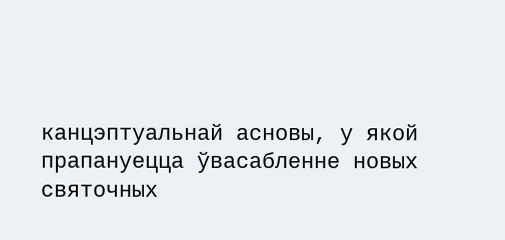канцэптуальнай асновы, у якой прапануецца ўвасабленне новых святочных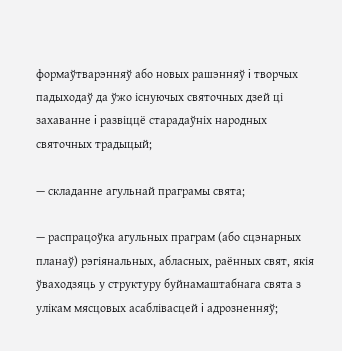формаўтварэнняў або новых рашэнняў i творчых падыходаў да ўжо iснуючых святочных дзей цi захаванне i развiццё старадаўнiх народных святочных традыцый;

— складанне агульнай праграмы свята;

— распрацоўка агульных праграм (або сцэнарных планаў) рэгiянальных, абласных, раённых свят, якiя ўваходзяць у структуру буйнамаштабнага свята з улiкам мясцовых асаблiвасцей i адрозненняў;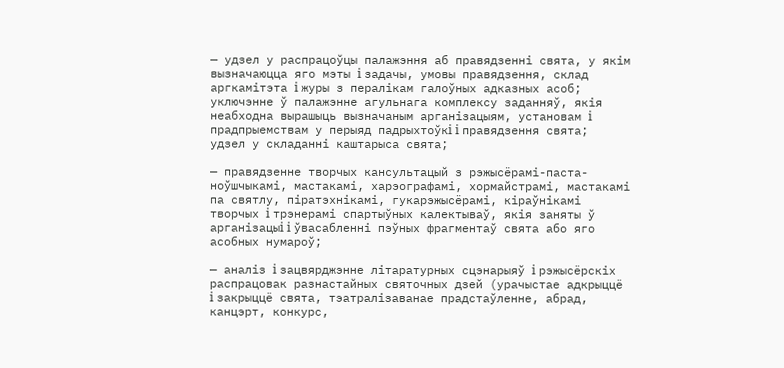— удзел у распрацоўцы палажэння аб правядзеннi свята, у якiм вызначаюцца яго мэты i задачы, умовы правядзення, склад аргкамiтэта i журы з пералiкам галоўных адказных асоб; уключэнне ў палажэнне агульнага комплексу заданняў, якiя неабходна вырашыць вызначаным арганiзацыям, установам i прадпрыемствам у перыяд падрыхтоўкi i правядзення свята; удзел у складаннi каштарыса свята;

— правядзенне творчых кансультацый з рэжысёрамi-паста-ноўшчыкамi, мастакамi, харэографамi, хормайстрамi, мастакамi па святлу, пiратэхнiкамi, гукарэжысёрамi, кiраўнiкамi творчых i трэнерамi спартыўных калектываў, якiя заняты ў арганiзацыi i ўвасабленнi пэўных фрагментаў свята або яго асобных нумароў;

— аналiз i зацвярджэнне лiтаратурных сцэнарыяў i рэжысёрскiх распрацовак разнастайных святочных дзей (урачыстае адкрыццё i закрыццё свята, тэатралiзаванае прадстаўленне, абрад, канцэрт, конкурс,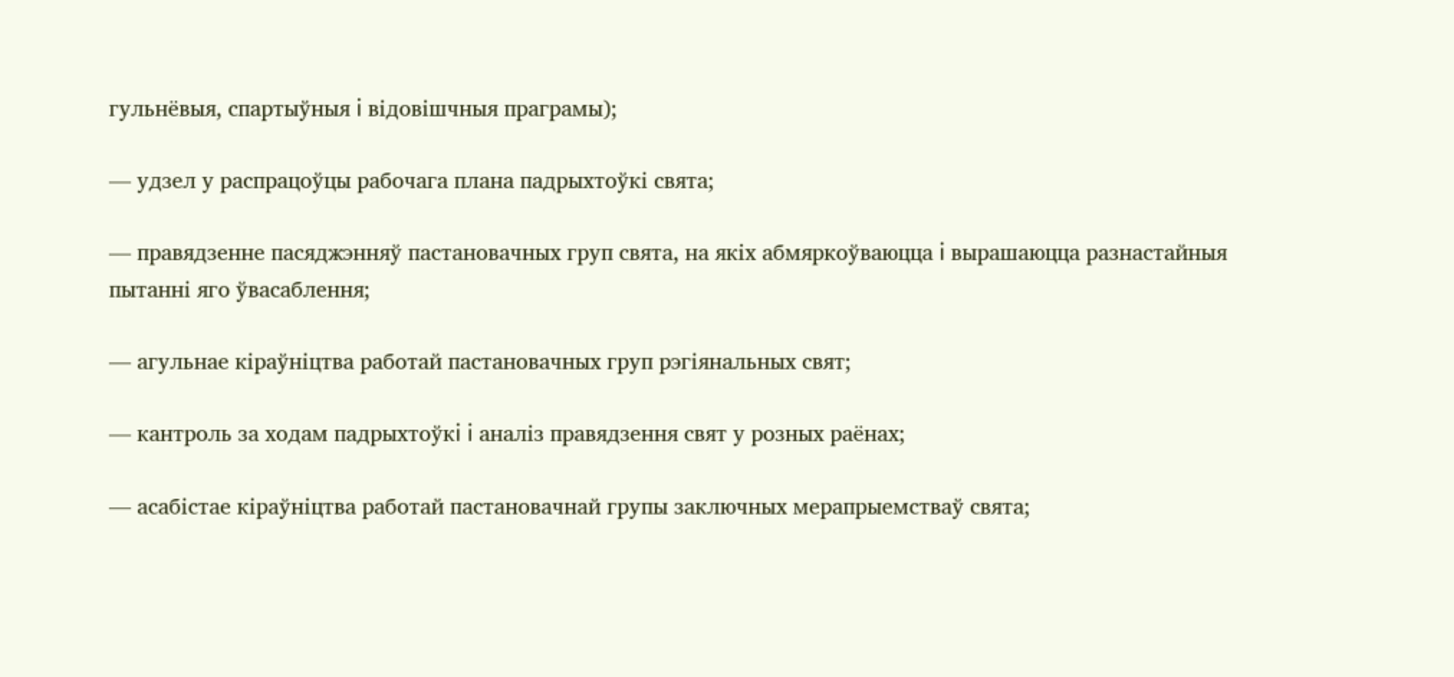гульнёвыя, спартыўныя i вiдовiшчныя праграмы);

— удзел у распрацоўцы рабочага плана падрыхтоўкi свята;

— правядзенне пасяджэнняў пастановачных груп свята, на якiх абмяркоўваюцца i вырашаюцца разнастайныя пытаннi яго ўвасаблення;

— агульнае кiраўнiцтва работай пастановачных груп рэгiянальных свят;

— кантроль за ходам падрыхтоўкi i аналiз правядзення свят у розных раёнах;

— асабістае кiраўнiцтва работай пастановачнай групы заключных мерапрыемстваў свята;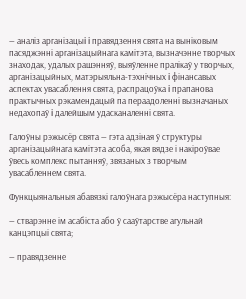— аналiз арганiзацыi i правядзення свята на вынiковым пасяджэннi арганiзацыйнага камiтэта, вызначэнне творчых знаходак, удалых рашэнняў, выяўленне пралiкаў у творчых, арганiзацыйных, матэрыяльна-тэхнiчных i фiнансавых аспектах увасаблення свята, распрацоўка i прапанова практычных рэкамендацый па пераадоленні вызначаных недахопаў i далейшым удасканаленні свята.

Галоўны рэжысёр свята — гэта адзiная ў структуры арганiзацыйнага камiтэта асоба, якая вядзе і накіроўвае ўвесь комплекс пытанняў, звязаных з творчым увасабленнем свята.

Функцыянальныя абавязкi галоўнага рэжысёра наступныя:

— стварэнне iм асабiста або ў сааўтарстве агульнай канцэпцыi свята;

— правядзенне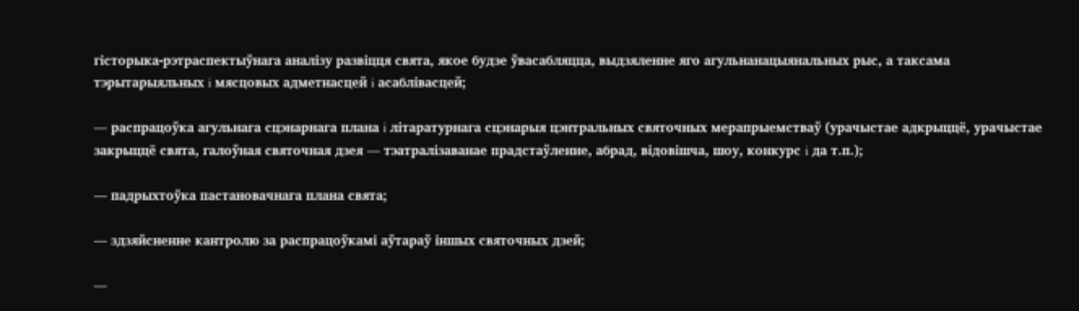гiсторыка-рэтраспектыўнага аналiзу развiцця свята, якое будзе ўвасабляцца, выдзяленне яго агульнанацыянальных рыс, а таксама тэрытарыяльных i мясцовых адметнасцей i асаблiвасцей;

— распрацоўка агульнага сцэнарнага плана i лiтаратурнага сцэнарыя цэнтральных святочных мерапрыемстваў (урачыстае адкрыццё, урачыстае закрыццё свята, галоўная святочная дзея — тэатралiзаванае прадстаўленне, абрад, вiдовiшча, шоу, конкурс i да т.п.);

— падрыхтоўка пастановачнага плана свята;

— здзяйсненне кантролю за распрацоўкамі аўтараў іншых святочных дзей;

—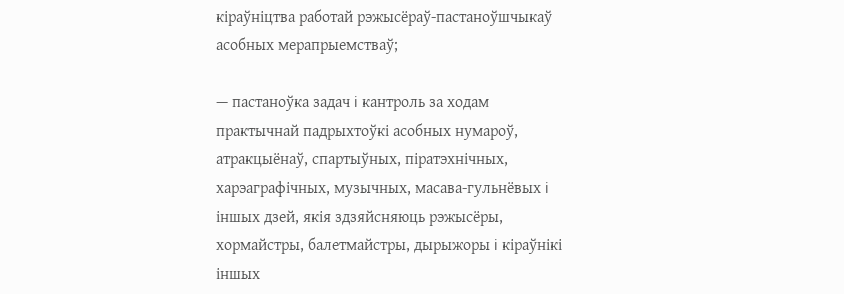кiраўнiцтва работай рэжысёраў-пастаноўшчыкаў асобных мерапрыемстваў;

— пастаноўка задач i кантроль за ходам практычнай падрыхтоўкi асобных нумароў, атракцыёнаў, спартыўных, пiратэхнiчных, харэаграфiчных, музычных, масава-гульнёвых i iншых дзей, якiя здзяйсняюць рэжысёры, хормайстры, балетмайстры, дырыжоры i кiраўнiкi iншых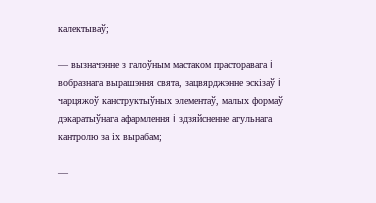калектываў;

— вызначэнне з галоўным мастаком прасторавага i вобразнага вырашэння свята, зацвярджэнне эскiзаў i чарцяжоў канструктыўных элементаў, малых формаў дэкаратыўнага афармлення i здзяйсненне агульнага кантролю за iх вырабам;

—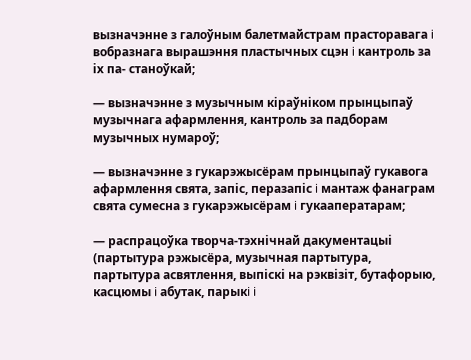вызначэнне з галоўным балетмайстрам прасторавага i вобразнага вырашэння пластычных сцэн i кантроль за iх па- станоўкай;

— вызначэнне з музычным кiраўнiком прынцыпаў музычнага афармлення, кантроль за падборам музычных нумароў;

— вызначэнне з гукарэжысёрам прынцыпаў гукавога афармлення свята, запiс, перазапiс i мантаж фанаграм свята сумесна з гукарэжысёрам i гукааператарам;

— распрацоўка творча-тэхнiчнай дакументацыi (партытура рэжысёра, музычная партытура, партытура асвятлення, выпiскi на рэквiзiт, бутафорыю, касцюмы i абутак, парыкi i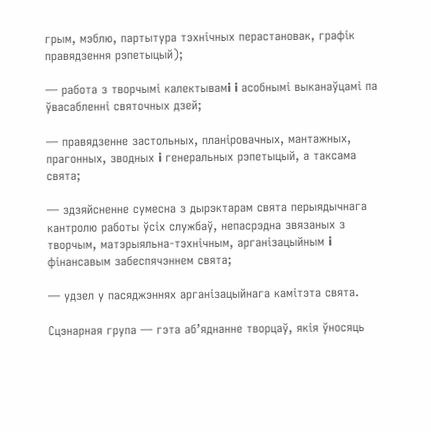грым, мэблю, партытура тэхнiчных перастановак, графiк правядзення рэпетыцый);

— работа з творчымi калектывамi i асобнымi выканаўцамi па ўвасабленні святочных дзей;

— правядзенне застольных, планiровачных, мантажных, прагонных, зводных i генеральных рэпетыцый, а таксама свята;

— здзяйсненне сумесна з дырэктарам свята перыядычнага кантролю работы ўсiх службаў, непасрэдна звязаных з творчым, матэрыяльна-тэхнiчным, арганiзацыйным i фiнансавым забеспячэннем свята;

— удзел у пасяджэннях арганiзацыйнага камiтэта свята.

Сцэнарная група — гэта аб’яднанне творцаў, якiя ўносяць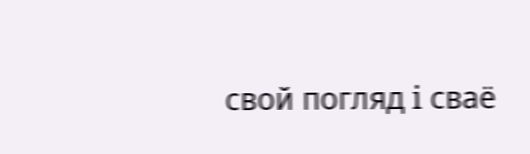свой погляд i сваё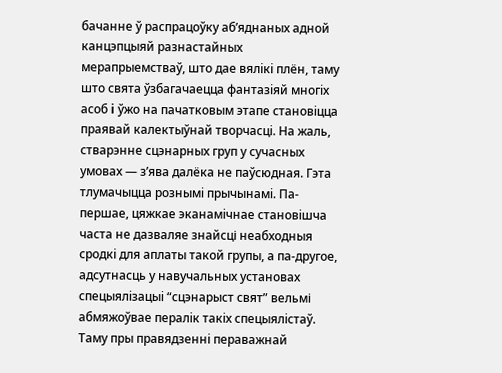бачанне ў распрацоўку аб’яднаных адной канцэпцыяй разнастайных мерапрыемстваў, што дае вялiкi плён, таму што свята ўзбагачаецца фантазiяй многiх асоб i ўжо на пачатковым этапе становiцца праявай калектыўнай творчасцi. На жаль, стварэнне сцэнарных груп у сучасных умовах — з’ява далёка не паўсюдная. Гэта тлумачыцца рознымi прычынамi. Па-першае, цяжкае эканамiчнае становiшча часта не дазваляе знайсці неабходныя сродкi для аплаты такой групы, а па-другое, адсутнасць у навучальных установах спецыялiзацыi “сцэнарыст свят” вельмі абмяжоўвае пералiк такiх спецыялiстаў. Таму пры правядзеннi пераважнай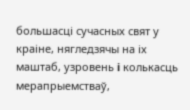большасцi сучасных свят у краіне, нягледзячы на iх маштаб, узровень i колькасць мерапрыемстваў,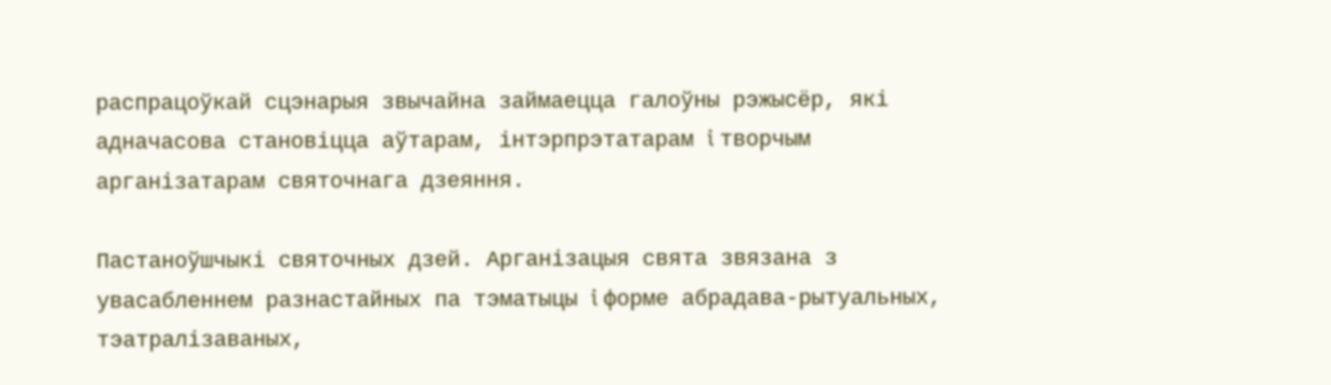распрацоўкай сцэнарыя звычайна займаецца галоўны рэжысёр, якi адначасова становiцца аўтарам, iнтэрпрэтатарам i творчым арганiзатарам святочнага дзеяння.

Пастаноўшчыкі святочных дзей. Арганiзацыя свята звязана з увасабленнем разнастайных па тэматыцы i форме абрадава-рытуальных, тэатралiзаваных,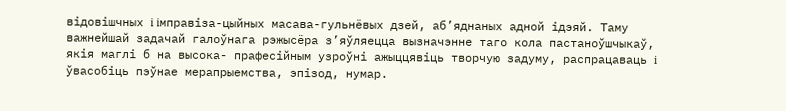вiдовiшчных i iмправiза-цыйных масава-гульнёвых дзей, аб’яднаных адной iдэяй. Таму важнейшай задачай галоўнага рэжысёра з’яўляецца вызначэнне таго кола пастаноўшчыкаў, якiя маглi б на высока- прафесiйным узроўнi ажыццявiць творчую задуму, распрацаваць i ўвасобiць пэўнае мерапрыемства, эпiзод, нумар.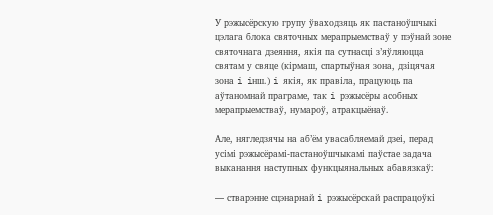У рэжысёрскую групу ўваходзяць як пастаноўшчыкi цэлага блока святочных мерапрыемстваў у пэўнай зоне святочнага дзеяння, якiя па сутнасцi з’яўляюцца святам у свяце (кiрмаш, спартыўная зона, дзiцячая зона i iнш.) i якiя, як правiла, працуюць па аўтаномнай праграме, так i рэжысёры асобных мерапрыемстваў, нумароў, атракцыёнаў.

Але, нягледзячы на аб’ём увасабляемай дзеi, перад усiмi рэжысёрамi-пастаноўшчыкамi паўстае задача выканання наступных функцыянальных абавязкаў:

— стварэнне сцэнарнай i рэжысёрскай распрацоўкi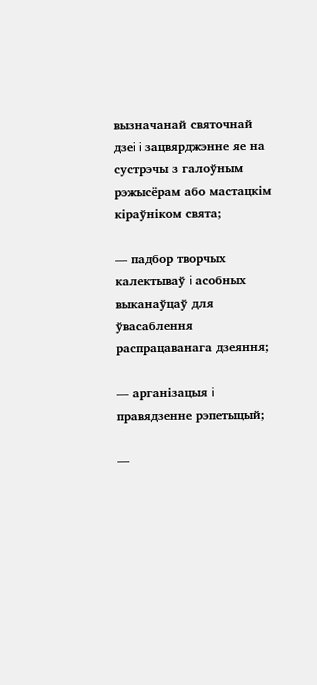вызначанай святочнай дзеi i зацвярджэнне яе на сустрэчы з галоўным рэжысёрам або мастацкiм кiраўнiком свята;

— падбор творчых калектываў i асобных выканаўцаў для ўвасаблення распрацаванага дзеяння;

— арганiзацыя i правядзенне рэпетыцый;

—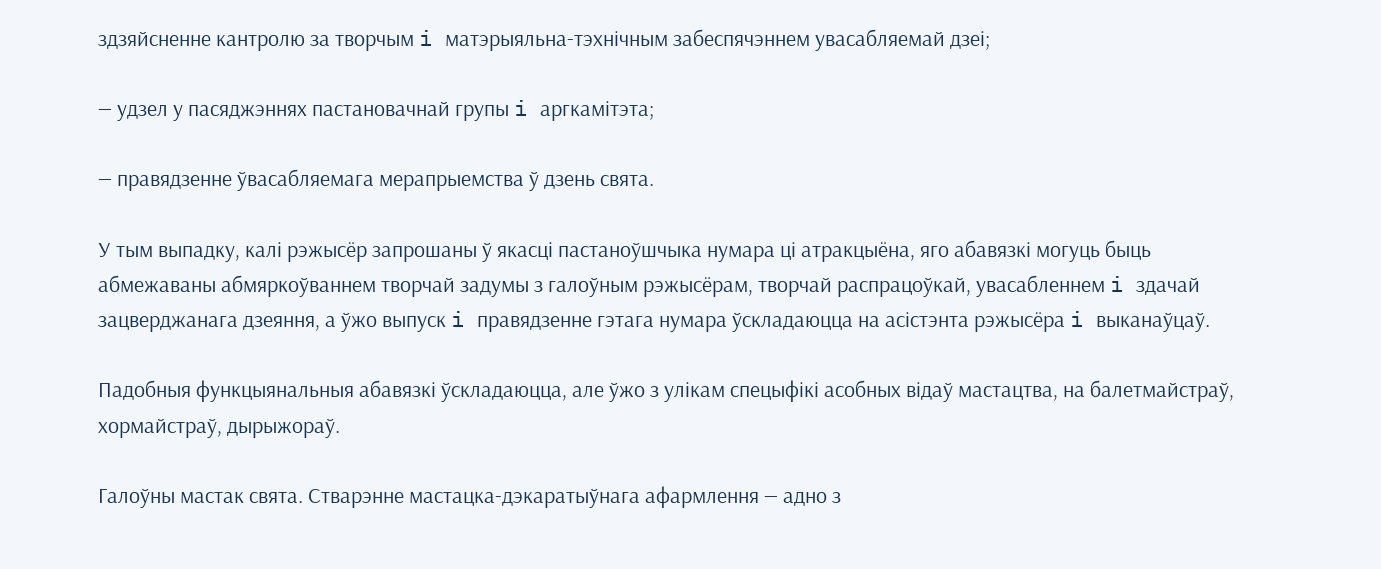здзяйсненне кантролю за творчым i матэрыяльна-тэхнiчным забеспячэннем увасабляемай дзеi;

— удзел у пасяджэннях пастановачнай групы i аргкамiтэта;

— правядзенне ўвасабляемага мерапрыемства ў дзень свята.

У тым выпадку, калi рэжысёр запрошаны ў якасцi пастаноўшчыка нумара цi атракцыёна, яго абавязкi могуць быць абмежаваны абмяркоўваннем творчай задумы з галоўным рэжысёрам, творчай распрацоўкай, увасабленнем i здачай зацверджанага дзеяння, а ўжо выпуск i правядзенне гэтага нумара ўскладаюцца на асiстэнта рэжысёра i выканаўцаў.

Падобныя функцыянальныя абавязкi ўскладаюцца, але ўжо з улiкам спецыфiкi асобных вiдаў мастацтва, на балетмайстраў, хормайстраў, дырыжораў.

Галоўны мастак свята. Стварэнне мастацка-дэкаратыўнага афармлення — адно з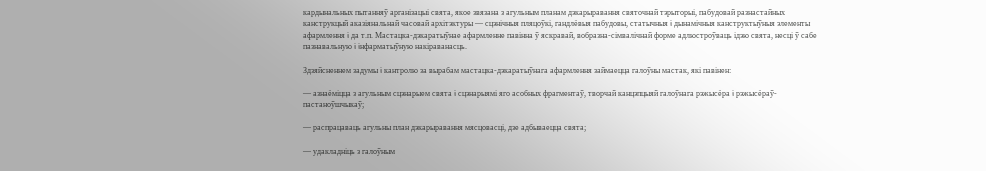кардынальных пытанняў арганiзацыi свята, якое звязана з агульным планам дэкарыравання святочнай тэрыторыi, пабудовай разнастайных канструкцый аказiянальнай часовай архiтэктуры — сцэнiчныя пляцоўкi, гандлёвыя пабудовы, статычныя i дынамiчныя канструктыўныя элементы афармлення i да т.п. Мастацка-дэкаратыўнае афармленне павiнна ў яскравай, вобразна-сiмвалiчнай форме адлюстроўваць iдэю свята, несцi ў сабе пазнавальную i iнфарматыўную накiраванасць.

Здзяйсненнем задумы i кантролю за вырабам мастацка-дэкаратыўнага афармлення займаецца галоўны мастак, якi павiнен:

— азнаёмiцца з агульным сцэнарыем свята i сцэнарыямi яго асобных фрагментаў, творчай канцэпцыяй галоўнага рэжысёра i рэжысёраў-пастаноўшчыкаў;

— распрацаваць агульны план дэкарыравання мясцовасцi, дзе адбываецца свята;

— удакладнiць з галоўным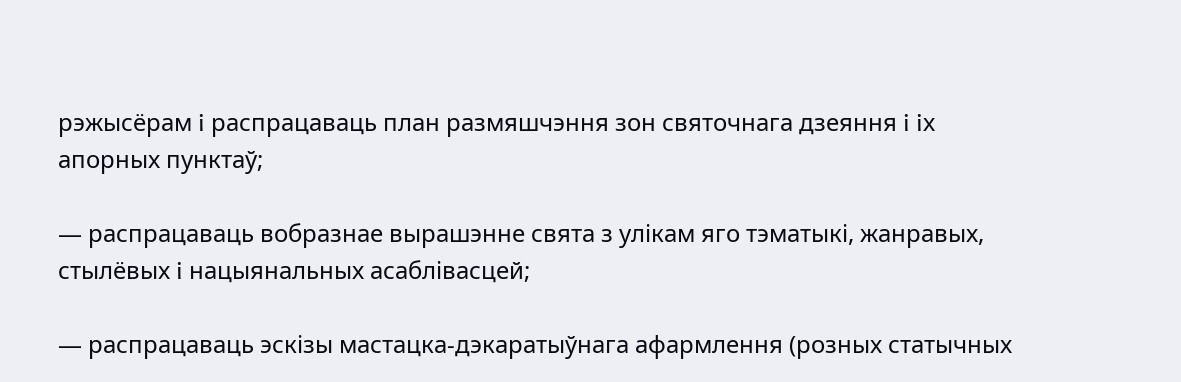рэжысёрам i распрацаваць план размяшчэння зон святочнага дзеяння i iх апорных пунктаў;

— распрацаваць вобразнае вырашэнне свята з улiкам яго тэматыкi, жанравых, стылёвых i нацыянальных асаблiвасцей;

— распрацаваць эскiзы мастацка-дэкаратыўнага афармлення (розных статычных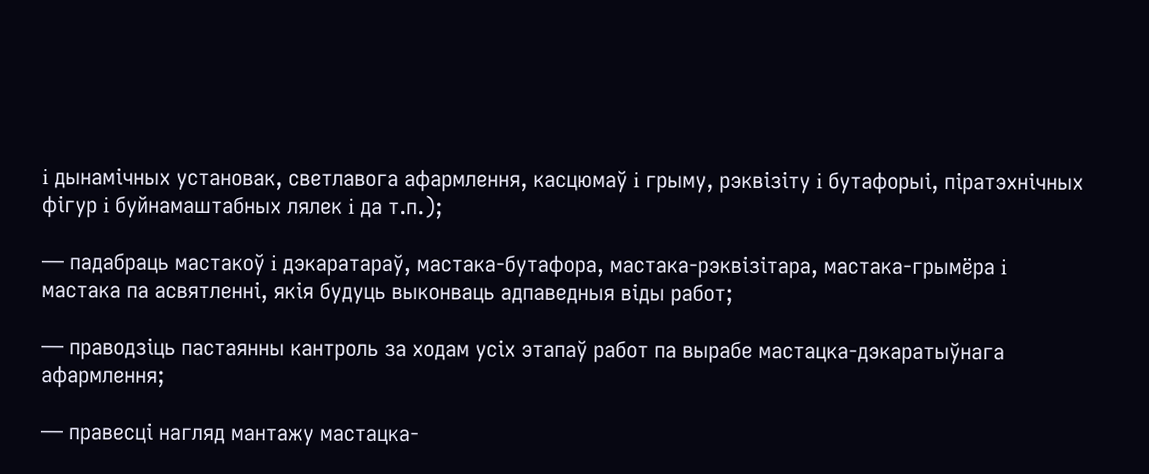i дынамiчных установак, светлавога афармлення, касцюмаў i грыму, рэквiзiту i бутафорыi, пiратэхнiчных фiгур i буйнамаштабных лялек i да т.п.);

— падабраць мастакоў i дэкаратараў, мастака-бутафора, мастака-рэквiзiтара, мастака-грымёра i мастака па асвятленні, якiя будуць выконваць адпаведныя вiды работ;

— праводзiць пастаянны кантроль за ходам усiх этапаў работ па вырабе мастацка-дэкаратыўнага афармлення;

— правесці нагляд мантажу мастацка-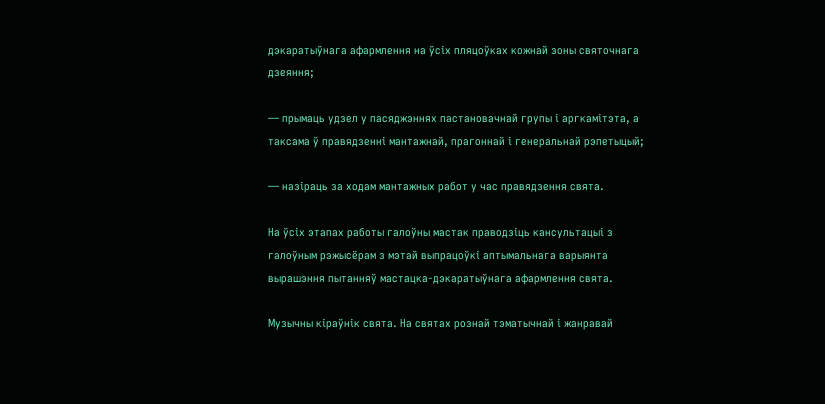дэкаратыўнага афармлення на ўсiх пляцоўках кожнай зоны святочнага дзеяння;

— прымаць удзел у пасяджэннях пастановачнай групы i аргкамiтэта, а таксама ў правядзеннi мантажнай, прагоннай i генеральнай рэпетыцый;

— назіраць за ходам мантажных работ у час правядзення свята.

На ўсiх этапах работы галоўны мастак праводзiць кансультацыi з галоўным рэжысёрам з мэтай выпрацоўкi аптымальнага варыянта вырашэння пытанняў мастацка-дэкаратыўнага афармлення свята.

Музычны кіраўнік свята. На святах рознай тэматычнай i жанравай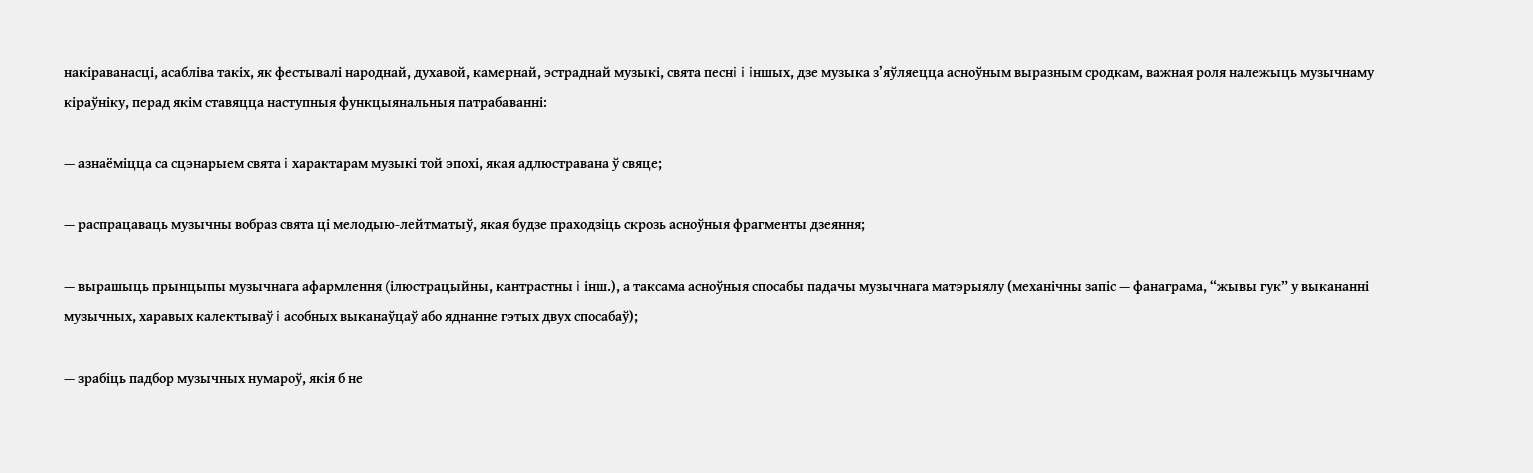накiраванасцi, асаблiва такiх, як фестывалi народнай, духавой, камернай, эстраднай музыкi, свята песнi i iншых, дзе музыка з’яўляецца асноўным выразным сродкам, важная роля належыць музычнаму кiраўнiку, перад якiм ставяцца наступныя функцыянальныя патрабаваннi:

— азнаёмiцца са сцэнарыем свята i характарам музыкi той эпохi, якая адлюстравана ў свяце;

— распрацаваць музычны вобраз свята цi мелодыю-лейтматыў, якая будзе праходзiць скрозь асноўныя фрагменты дзеяння;

— вырашыць прынцыпы музычнага афармлення (iлюстрацыйны, кантрастны i інш.), а таксама асноўныя спосабы падачы музычнага матэрыялу (механiчны запiс — фанаграма, “жывы гук” у выкананнi музычных, харавых калектываў i асобных выканаўцаў або яднанне гэтых двух спосабаў);

— зрабiць падбор музычных нумароў, якiя б не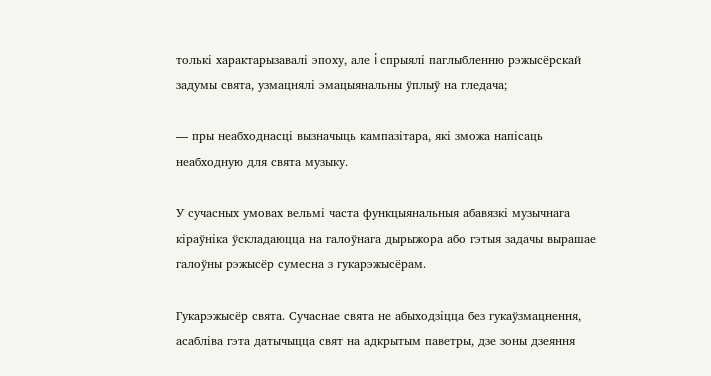толькi характарызавалi эпоху, але i спрыялi паглыбленню рэжысёрскай задумы свята, узмацнялi эмацыянальны ўплыў на гледача;

— пры неабходнасцi вызначыць кампазiтара, якi зможа напiсаць неабходную для свята музыку.

У сучасных умовах вельмi часта функцыянальныя абавязкi музычнага кiраўнiка ўскладаюцца на галоўнага дырыжора або гэтыя задачы вырашае галоўны рэжысёр сумесна з гукарэжысёрам.

Гукарэжысёр свята. Сучаснае свята не абыходзiцца без гукаўзмацнення, асаблiва гэта датычыцца свят на адкрытым паветры, дзе зоны дзеяння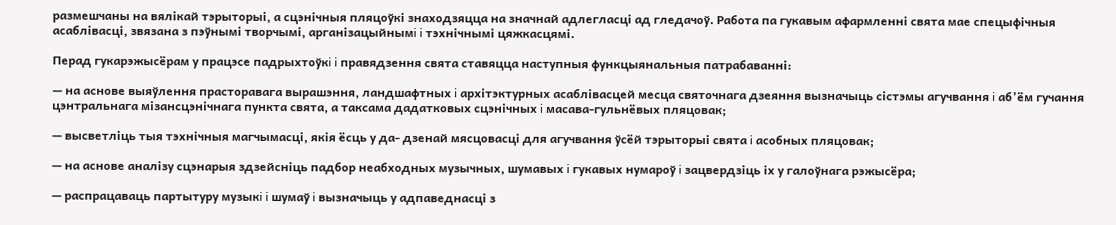размешчаны на вялiкай тэрыторыi, а сцэнiчныя пляцоўкi знаходзяцца на значнай адлегласцi ад гледачоў. Работа па гукавым афармленні свята мае спецыфiчныя асаблiвасцi, звязана з пэўнымi творчымi, арганiзацыйнымi i тэхнiчнымi цяжкасцямi.

Перад гукарэжысёрам у працэсе падрыхтоўкi i правядзення свята ставяцца наступныя функцыянальныя патрабаваннi:

— на аснове выяўлення прасторавага вырашэння, ландшафтных i архiтэктурных асаблiвасцей месца святочнага дзеяння вызначыць сiстэмы агучвання i аб’ём гучання цэнтральнага мiзансцэнiчнага пункта свята, а таксама дадатковых сцэнiчных i масава-гульнёвых пляцовак;

— высветлiць тыя тэхнiчныя магчымасцi, якiя ёсць у да- дзенай мясцовасцi для агучвання ўсёй тэрыторыi свята i асобных пляцовак;

— на аснове аналiзу сцэнарыя здзейснiць падбор неабходных музычных, шумавых i гукавых нумароў i зацвердзiць iх у галоўнага рэжысёра;

— распрацаваць партытуру музыкi i шумаў i вызначыць у адпаведнасцi з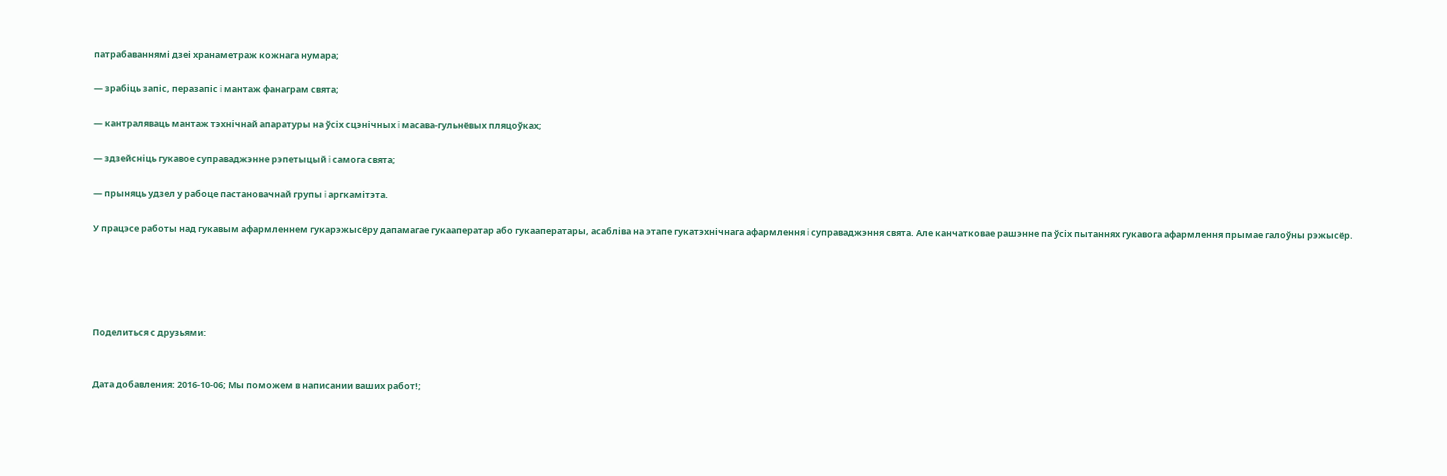патрабаваннямi дзеi хранаметраж кожнага нумара;

— зрабiць запiс, перазапiс i мантаж фанаграм свята;

— кантраляваць мантаж тэхнiчнай апаратуры на ўсiх сцэнiчных i масава-гульнёвых пляцоўках;

— здзейснiць гукавое суправаджэнне рэпетыцый i самога свята;

— прыняць удзел у рабоце пастановачнай групы i аргкамiтэта.

У працэсе работы над гукавым афармленнем гукарэжысёру дапамагае гукааператар або гукааператары, асаблiва на этапе гукатэхнiчнага афармлення i суправаджэння свята. Але канчатковае рашэнне па ўсiх пытаннях гукавога афармлення прымае галоўны рэжысёр.





Поделиться с друзьями:


Дата добавления: 2016-10-06; Мы поможем в написании ваших работ!;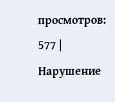просмотров: 577 | Нарушение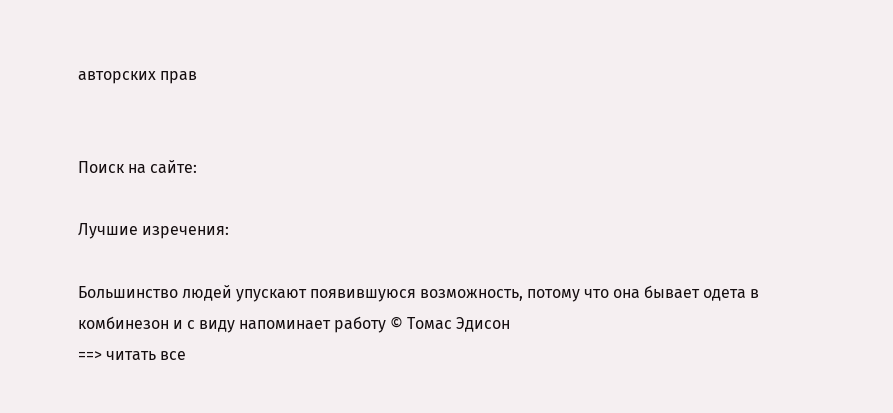авторских прав


Поиск на сайте:

Лучшие изречения:

Большинство людей упускают появившуюся возможность, потому что она бывает одета в комбинезон и с виду напоминает работу © Томас Эдисон
==> читать все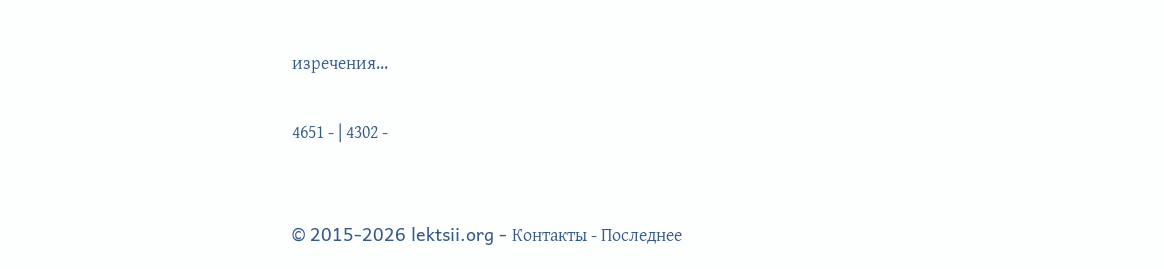изречения...

4651 - | 4302 -


© 2015-2026 lektsii.org - Контакты - Последнее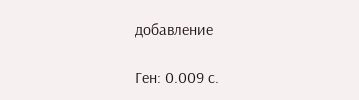добавление

Ген: 0.009 с.